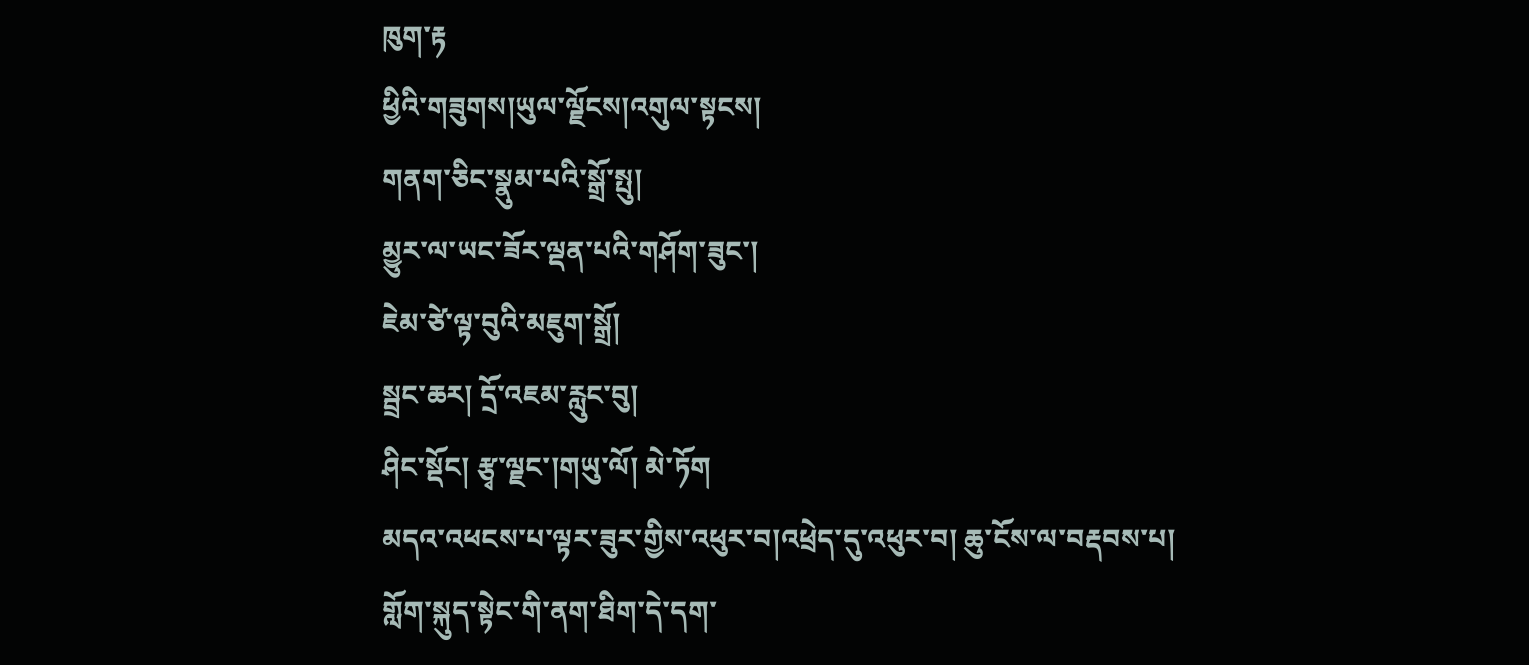ཁུག་རྟ
ཕྱིའི་གཟུགས།ཡུལ་ལྗོངས།འགུལ་སྟངས།
གནག་ཅིང་སྣུམ་པའི་སྒྲོ་སྤུ།
མྱུར་ལ་ཡང་ཟོར་ལྡན་པའི་གཤོག་ཟུང་།
ཇེམ་ཙེ་ལྟ་བུའི་མཇུག་སྒྲོ།
སྦྲང་ཆར། དྲོ་འཇམ་རླུང་བུ།
ཤིང་སྡོང། རྩྭ་ལྗང་།གཡུ་ལོ། མེ་ཏོག
མདའ་འཕངས་པ་ལྟར་ཟུར་གྱིས་འཕུར་བ།འཕྲེད་དུ་འཕུར་བ། ཆུ་ངོས་ལ་བརྡབས་པ།
གློག་སྐུད་སྟེང་གི་ནག་ཐིག་དེ་དག་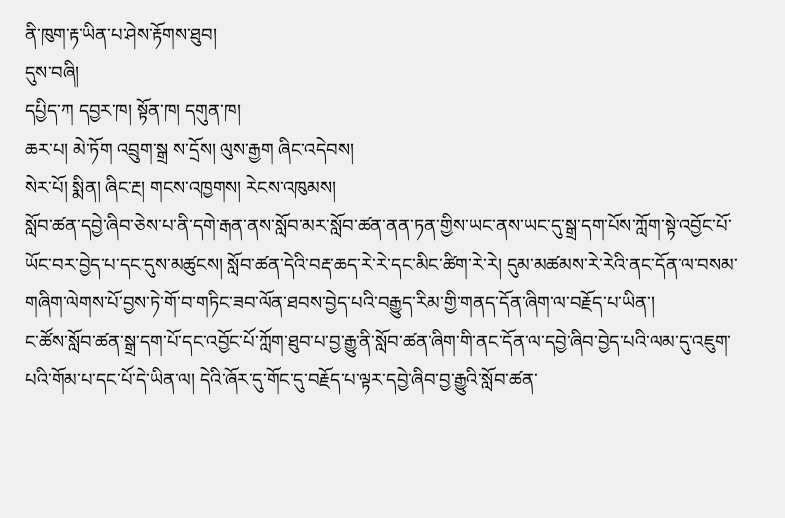ནི་ཁུག་རྟ་ཡིན་པ་ཤེས་རྟོགས་ཐུབ།
དུས་བཞི།
དཔྱིད་ཀ དབྱར་ཁ། སྟོན་ཁ། དགུན་ཁ།
ཆར་པ། མེ་ཏོག འབྲུག་སྒྲ ས་དྲོས། ལུས་རྒྱག ཞིང་འདེབས།
སེར་པོ། སྨིན། ཞིང་རྔ། གངས་འཁྱགས། རེངས་འཁུམས།
སློབ་ཚན་དབྱེ་ཞིབ་ཅེས་པ་ནི་དགེ་རྒན་ནས་སློབ་མར་སློབ་ཚན་ནན་ཏན་གྱིས་ཡང་ནས་ཡང་དུ་སྒྲ་དག་པོས་ཀློག་སྟེ་འབྱོང་པོ་ཡོང་བར་བྱེད་པ་དང་དུས་མཚུངས། སློབ་ཚན་དེའི་བརྡ་ཆད་རེ་རེ་དང་མིང་ཚིག་རེ་རེ། དུམ་མཚམས་རེ་རེའི་ནང་དོན་ལ་བསམ་གཞིག་ལེགས་པོ་བྱས་ཏེ་གོ་བ་གཏིང་ཟབ་ལོན་ཐབས་བྱེད་པའི་བརྒྱུད་རིམ་གྱི་གནད་དོན་ཞིག་ལ་བརྗོད་པ་ཡིན་།
ང་ཚོས་སློབ་ཚན་སྒྲ་དག་པོ་དང་འབྱོང་པོ་ཀློག་ཐུབ་པ་བྱ་རྒྱུ་ནི་སློབ་ཚན་ཞིག་གི་ནང་དོན་ལ་དབྱེ་ཞིབ་བྱེད་པའི་ལམ་དུ་འཇུག་པའི་གོམ་པ་དང་པོ་དེ་ཡིན་ལ། དེའི་ཞོར་དུ་གོང་དུ་བརྗོད་པ་ལྟར་དབྱེ་ཞིབ་བྱ་རྒྱུའི་སློབ་ཚན་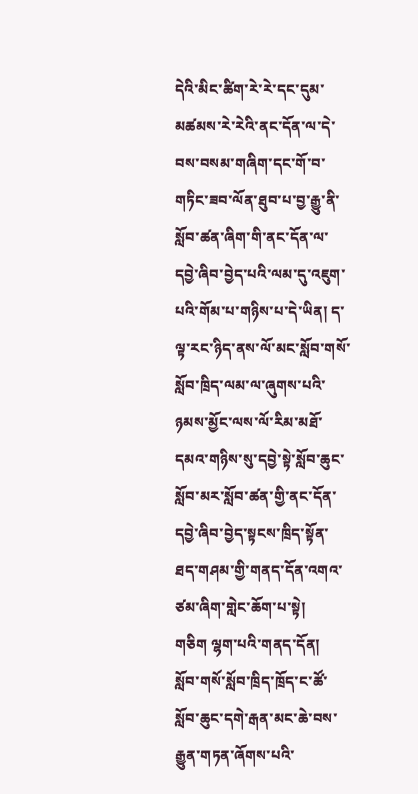དེའི་མིང་ཚིག་རེ་རེ་དང་དུམ་མཚམས་རེ་རེའི་ནང་དོན་ལ་དེ་བས་བསམ་གཞིག་དང་གོ་བ་གཏིང་ཟབ་ལོན་ཐུབ་པ་བྱ་རྒྱུ་ནི་སློབ་ཚན་ཞིག་གི་ནང་དོན་ལ་དབྱེ་ཞིབ་བྱེད་པའི་ལམ་དུ་འཇུག་པའི་གོམ་པ་གཉིས་པ་དེ་ཡིན། ད་ལྟ་རང་ཉིད་ནས་ལོ་མང་སློབ་གསོ་སློབ་ཁྲིད་ལམ་ལ་ཞུགས་པའི་ཉམས་མྱོང་ལས་ལོ་རིམ་མཐོ་དམའ་གཉིས་སུ་དབྱེ་སྟེ་སློབ་ཆུང་སློབ་མར་སློབ་ཚན་གྱི་ནང་དོན་དབྱེ་ཞིབ་བྱེད་སྟངས་ཁྲིད་སྟོན་ཐད་གཤམ་གྱི་གནད་དོན་འགའ་ཙམ་ཞིག་གླེང་ཆོག་པ་སྟེ།
གཅིག ལྷག་པའི་གནད་དོན།
སློབ་གསོ་སློབ་ཁྲིད་ཁྲོད་ང་ཚོ་སློབ་ཆུང་དགེ་རྒན་མང་ཆེ་བས་རྒྱུན་གཏན་ཞོགས་པའི་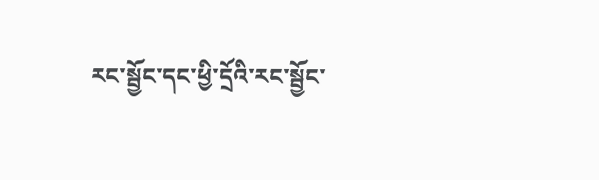རང་སྦྱོང་དང་ཕྱི་དྲོའི་རང་སྦྱོང་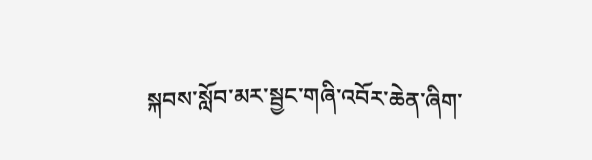སྐབས་སློབ་མར་སྦྱང་གཞི་འབོར་ཆེན་ཞིག་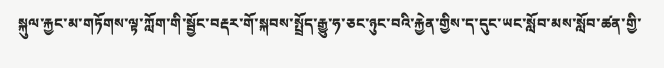སྐུལ་རྐྱང་མ་གཏོགས་ལྟ་ཀློག་གི་སྦྱོང་བརྡར་གོ་སྐབས་སྤྲོད་རྒྱུ་ཧ་ཅང་ཉུང་བའི་རྐྱེན་གྱིས་ད་དུང་ཡང་སློབ་མས་སློབ་ཚན་གྱི་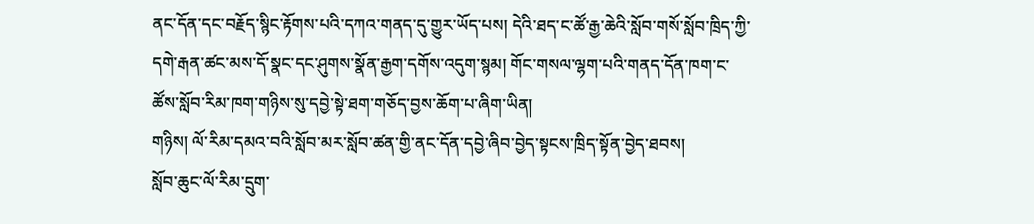ནང་དོན་དང་བརྗོད་སྙིང་རྟོགས་པའི་དཀའ་གནད་དུ་གྱུར་ཡོད་པས། དེའི་ཐད་ང་ཚོ་རྒྱ་ཆེའི་སློབ་གསོ་སློབ་ཁྲིད་ཀྱི་དགེ་རྒན་ཚང་མས་དོ་སྣང་དང་ཤུགས་སྣོན་རྒྱག་དགོས་འདུག་སྙམ། གོང་གསལ་ལྷག་པའི་གནད་དོན་ཁག་ང་ཚོས་སློབ་རིམ་ཁག་གཉིས་སུ་དབྱེ་སྟེ་ཐག་གཅོད་བྱས་ཆོག་པ་ཞིག་ཡིན།
གཉིས། ལོ་རིམ་དམའ་བའི་སློབ་མར་སློབ་ཚན་གྱི་ནང་དོན་དབྱེ་ཞིབ་བྱེད་སྟངས་ཁྲིད་སྟོན་བྱེད་ཐབས།
སློབ་ཆུང་ལོ་རིམ་དྲུག་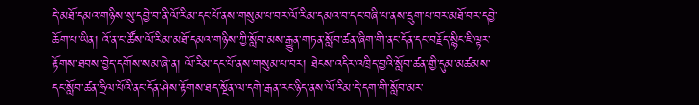དེ་མཐོ་དམའ་གཉིས་སུ་དབྱེ་བ་ནི་ལོ་རིམ་དང་པོ་ནས་གསུམ་པ་བར་ལོ་རིམ་དམའ་བ་དང་བཞི་པ་ནས་དྲུག་པ་བར་མཐོ་བར་དབྱེ་ཆོག་པ་ཡིན། འོ་ན་ང་ཚོས་ལོ་རིམ་མཐོ་དམའ་གཉིས་ཀྱི་སློབ་མས་རྒྱུན་གཏན་སློབ་ཚན་ཞིག་གི་ནང་དོན་དང་བརྗོད་སྙིང་ཇི་ལྟར་རྟོགས་ཐབས་བྱེད་དགོས་སམ་ཞེ་ན། ལོ་རིམ་དང་པོ་ནས་གསུམ་པ་བར། ཐེངས་འདིར་འཁྲིད་བྱའི་སློབ་ཚན་གྱི་དུམ་མཚམས་དང་སློབ་ཚན་ཧྲིལ་པོའི་ནང་དོན་ཤེས་རྟོགས་ཐད་སྔོན་ལ་དགེ་རྒན་རང་ཉིད་ནས་ལོ་རིམ་དེ་དག་གི་སློབ་མར་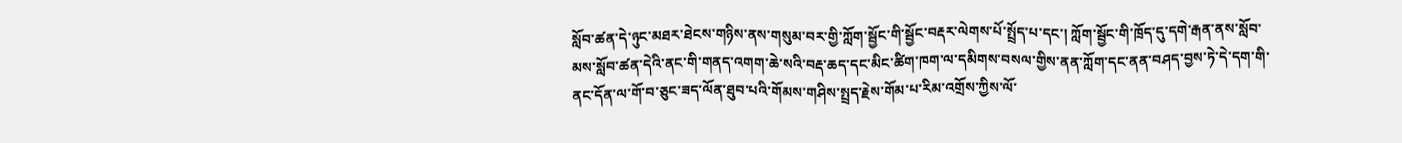སློབ་ཚན་དེ་ཉུང་མཐར་ཐེངས་གཉིས་ནས་གསུམ་བར་གྱི་ཀློག་སྦྱོང་གི་སྦྱོང་བརྡར་ལེགས་པོ་སྤྲོད་པ་དང་། ཀློག་སྦྱོང་གི་ཁྲོད་དུ་དགེ་རྒན་ནས་སློབ་མས་སློབ་ཚན་དེའི་ནང་གི་གནད་འགག་ཆེ་སའི་བརྡ་ཆད་དང་མིང་ཚིག་ཁག་ལ་དམིགས་བསལ་གྱིས་ནན་ཀློག་དང་ནན་བཤད་བྱས་ཏེ་དེ་དག་གི་ནང་དོན་ལ་གོ་བ་ཅུང་ཟད་ལོན་ཐུབ་པའི་གོམས་གཤིས་སྤྲད་རྗེས་གོམ་པ་རིམ་འགྲོས་ཀྱིས་ལོ་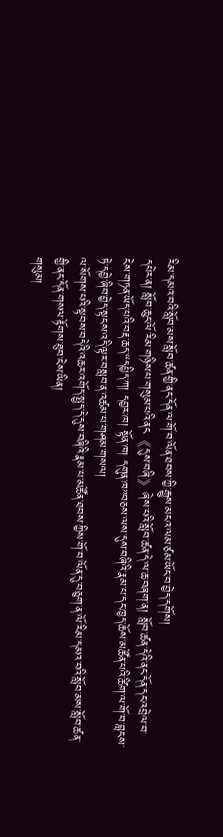རིམ་དམའ་བའི་སློབ་མས་སློབ་ཚན་གྱི་ནང་དོན་ལ་གོ་བ་ལོན་ཐབས་ཀྱི་རྒྱུས་མངའ་ལམ་ཙམ་ཡོང་བ་བྱེད་དགོས།
དཔེར་ན། སློབ་ཆུང་ལོ་རིམ་གཉིས་པ་གསུམ་པའི་ནང《དུས་བཞི》ཞེས་པའི་སློབ་ཚན་དེ་ལ་ཆ་བཞག་ན། སློབ་ཚན་དེའི་ནང་དོན་དང་འབྲེལ་བ་ངེས་གཏན་ཡོད་པའི་བརྡ་ཆད་“དཔྱིད་ཀ། དབྱར་ཁ། སྟོན་ཁ། དགུན་ཁ”བཅས་ལས་དུས་བཞིའི་རྣམ་པ་དང་ཁྱད་ཆོས་མཚོན་པའི་ཚིག་ལ་གོ་བ་བླངས་ཏེ་དབྱེ་ཞིབ་བྱེད་སྟངས་འདི་ལྟར་བསླབ་ན་འཚམ་པ་གཤམ་གསལ།
ལ་སོགས་པའི་སྟབས་བདེའི་འཆར་འགོད་སྤྱད་དེ་དུས་བཞིའི་རྣམ་པ་མཚོན་ཐབས་ཀྱིས་གོ་བ་ལོན་དུ་བཅུག་ན་ལོ་རིམ་དམའ་བའི་སློབ་མས་སློབ་ཚན་གྱི་ནང་དོན་གསལ་རྟོགས་ཐུབ་ངེས་ཡིན།
གསུམ།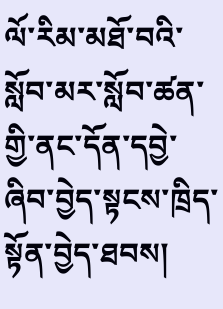ལོ་རིམ་མཐོ་བའི་སློབ་མར་སློབ་ཚན་གྱི་ནང་དོན་དབྱེ་ཞིབ་བྱེད་སྟངས་ཁྲིད་སྟོན་བྱེད་ཐབས།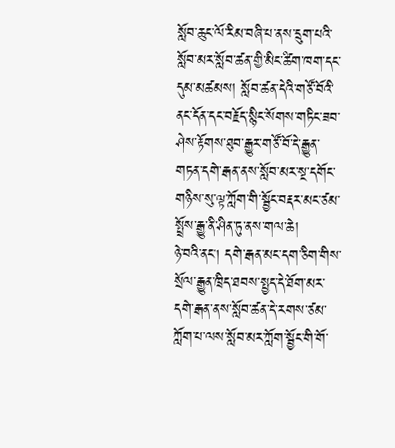སློབ་ཆུང་ལོ་རིམ་བཞི་པ་ནས་དྲུག་པའི་སློབ་མར་སློབ་ཚན་གྱི་མིང་ཚིག་ཁག་དང་དུམ་མཚམས། སློབ་ཚན་དེའི་གཙོ་བོའི་ནང་དོན་དང་བརྗོད་སྙིང་སོགས་གཏིང་ཟབ་ཤེས་རྟོགས་ཐུབ་རྒྱུར་གཙོ་བོ་དེ་རྒྱུན་གཏན་དགེ་རྒན་ནས་སློབ་མར་སྔ་དགོང་གཉིས་སུ་ལྟ་ཀློག་གི་སྦྱོང་བརྡར་མང་ཙམ་སྤྲོས་རྒྱུ་ནི་ཤིན་ཏུ་ནས་གལ་ཆེ།
ཉེ་བའི་ནང། དགེ་རྒན་མང་དག་ཅིག་གིས་སྲོལ་རྒྱུན་ཁྲིད་ཐབས་སྤྱད་དེ་ཐོག་མར་དགེ་རྒན་ནས་སློབ་ཚན་དེ་རགས་ཙམ་ཀློག་པ་ལས་སློབ་མར་ཀློག་སྦྱོང་གི་གོ་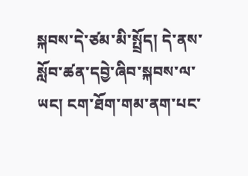སྐབས་དེ་ཙམ་མི་སྤྲོད། དེ་ནས་སློབ་ཚན་དབྱེ་ཞིབ་སྐབས་ལ་ཡང། ངག་ཐོག་གམ་ནག་པང་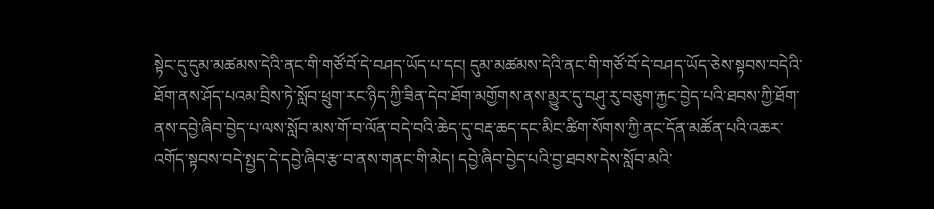སྟེང་དུ་དུམ་མཚམས་དེའི་ནང་གི་གཙོ་བོ་དེ་བཤད་ཡོད་པ་དང། དུམ་མཚམས་དེའི་ནང་གི་གཙོ་བོ་དེ་བཤད་ཡོད་ཅེས་སྟབས་བདེའི་ཐོག་ནས་ཤོད་པའམ་བྲིས་ཏེ་སློབ་ཕྲུག་རང་ཉིད་ཀྱི་ཟིན་དེབ་ཐོག་མགྱོགས་ནས་མྱུར་དུ་བཤུ་རུ་བཅུག་རྐྱང་བྱེད་པའི་ཐབས་ཀྱི་ཐོག་ནས་དབྱེ་ཞིབ་བྱེད་པ་ལས་སློབ་མས་གོ་བ་ལོན་བདེ་བའི་ཆེད་དུ་བརྡ་ཆད་དང་མིང་ཚིག་སོགས་ཀྱི་ནང་དོན་མཚོན་པའི་འཆར་འགོད་སྟབས་བདེ་སྤྱད་དེ་དབྱེ་ཞིབ་རྩ་བ་ནས་གནང་གི་མེད། དབྱེ་ཞིབ་བྱེད་པའི་བྱ་ཐབས་དེས་སློབ་མའི་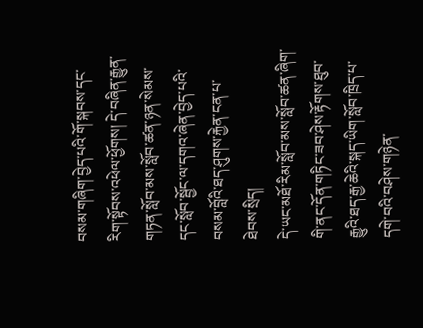བསམ་གཞིག་བྱེད་པའི་གོ་སྐབས་དང་རིག་སྟོབས་འཕེལ་ཕྱོགས། དེ་བཞིན་རྒྱུན་གཏན་སློབ་མས་སློབ་ཚན་ཉན་སེམས་དང་སློབ་སྦྱོང་ལ་དགའ་ཞེན་བྱེད་པའི་བསམ་བློའི་ཐད་ཤུགས་རྐྱེན་ངན་པ་ཐེབས་སྲིད།
དེ་ཡང་མཐོ་རིམ་སློབ་མས་སློབ་ཚན་ཞིག་གི་ནང་དོན་གཏིང་ཟབ་ཤེས་རྟོགས་ཐུབ་རྒྱུའི་ཐད་རྒྱ་ཆེའི་སྐད་ཡིག་སློབ་ཁྲིད་པ་དགེ་བའི་བཤེས་གཉེན་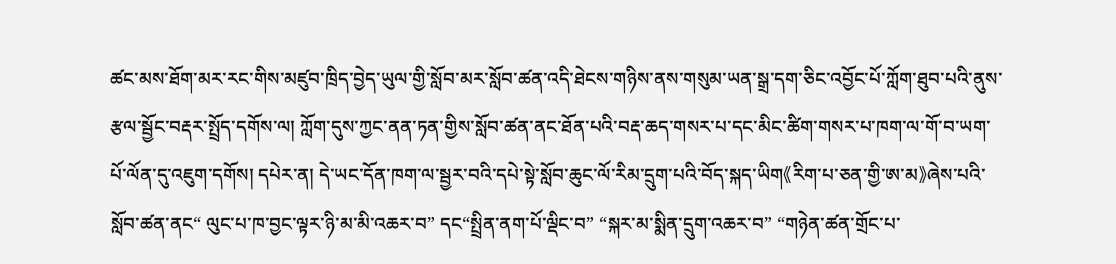ཚང་མས་ཐོག་མར་རང་གིས་མཛུབ་ཁྲིད་བྱེད་ཡུལ་གྱི་སློབ་མར་སློབ་ཚན་འདི་ཐེངས་གཉིས་ནས་གསུམ་ཡན་སྒྲ་དག་ཅིང་འབྱོང་པོ་ཀློག་ཐུབ་པའི་ནུས་རྩལ་སྦྱོང་བརྡར་སྤྲོད་དགོས་ལ། ཀློག་དུས་ཀྱང་ནན་ཏན་གྱིས་སློབ་ཚན་ནང་ཐོན་པའི་བརྡ་ཆད་གསར་པ་དང་མིང་ཚིག་གསར་པ་ཁག་ལ་གོ་བ་ཡག་པོ་ལོན་དུ་འཇུག་དགོས། དཔེར་ན། དེ་ཡང་དོན་ཁག་ལ་སྦྱར་བའི་དཔེ་སྟེ་སློབ་ཆུང་ལོ་རིམ་དྲུག་པའི་བོད་སྐད་ཡིག《རིག་པ་ཅན་གྱི་ཨ་མ》ཞེས་པའི་སློབ་ཚན་ནང“ ལུང་པ་ཁ་བྱང་ལྟར་ཉི་མ་མི་འཆར་བ” དང“སྤྲིན་ནག་པོ་ལྡིང་བ” “སྐར་མ་སྨིན་དྲུག་འཆར་བ” “གཉེན་ཚན་གྲོང་པ་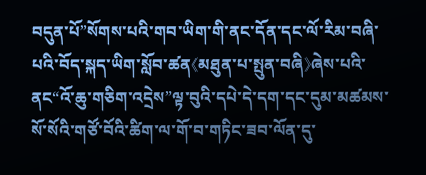བདུན་པོ”སོགས་པའི་གབ་ཡིག་གི་ནང་དོན་དང་ལོ་རིམ་བཞི་པའི་བོད་སྐད་ཡིག་སློབ་ཚན《མཐུན་པ་སྤུན་བཞི》ཞེས་པའི་ནང“འོ་ཆུ་གཅིག་འདྲེས”ལྟ་བུའི་དཔེ་དེ་དག་དང་དུམ་མཚམས་སོ་སོའི་གཙོ་བོའི་ཚིག་ལ་གོ་བ་གཏིང་ཟབ་ལོན་དུ་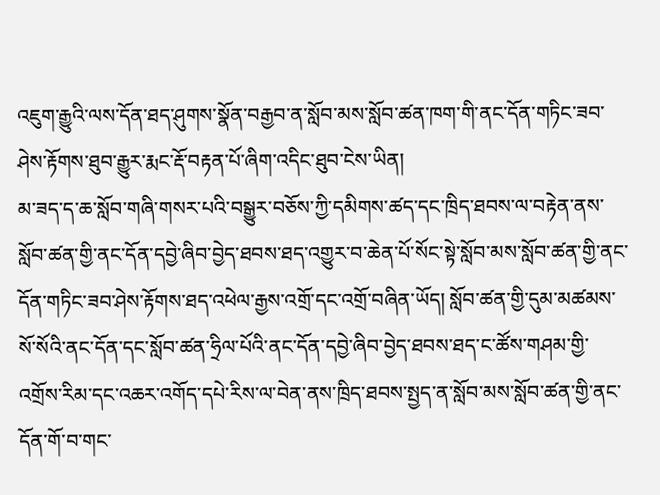འཇུག་རྒྱུའི་ལས་དོན་ཐད་ཤུགས་སྣོན་བརྒྱབ་ན་སློབ་མས་སློབ་ཚན་ཁག་གི་ནང་དོན་གཏིང་ཟབ་ཤེས་རྟོགས་ཐུབ་རྒྱུར་རྨང་རྡོ་བརྟན་པོ་ཞིག་འདིང་ཐུབ་ངེས་ཡིན།
མ་ཟད་ད་ཆ་སློབ་གཞི་གསར་པའི་བསྒྱུར་བཅོས་ཀྱི་དམིགས་ཚད་དང་ཁྲིད་ཐབས་ལ་བརྟེན་ནས་སློབ་ཚན་གྱི་ནང་དོན་དབྱེ་ཞིབ་བྱེད་ཐབས་ཐད་འགྱུར་བ་ཆེན་པོ་སོང་སྟེ་སློབ་མས་སློབ་ཚན་གྱི་ནང་དོན་གཏིང་ཟབ་ཤེས་རྟོགས་ཐད་འཕེལ་རྒྱས་འགྲོ་དང་འགྲོ་བཞིན་ཡོད། སློབ་ཚན་གྱི་དུམ་མཚམས་སོ་སོའི་ནང་དོན་དང་སློབ་ཚན་ཧྲིལ་པོའི་ནང་དོན་དབྱེ་ཞིབ་བྱེད་ཐབས་ཐད་ང་ཚོས་གཤམ་གྱི་འགྲོས་རིམ་དང་འཆར་འགོད་དཔེ་རིས་ལ་བེན་ནས་ཁྲིད་ཐབས་སྤྱད་ན་སློབ་མས་སློབ་ཚན་གྱི་ནང་དོན་གོ་བ་གང་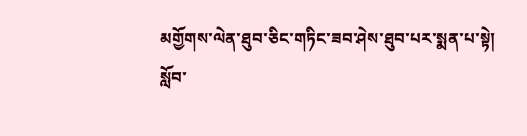མགྱོགས་ལེན་ཐུབ་ཅིང་གཏིང་ཟབ་ཤེས་ཐུབ་པར་སྨན་པ་སྟེ།
སློབ་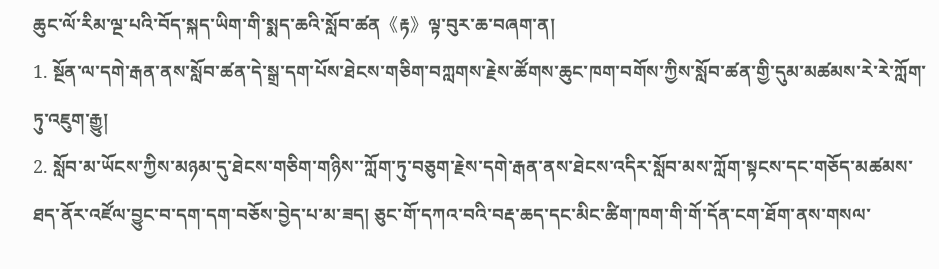ཆུང་ལོ་རིམ་ལྔ་པའི་བོད་སྐད་ཡིག་གི་སྨད་ཆའི་སློབ་ཚན《རྟ》ལྟ་བུར་ཆ་བཞག་ན།
1. སྔོན་ལ་དགེ་རྒན་ནས་སློབ་ཚན་དེ་སྒྲ་དག་པོས་ཐེངས་གཅིག་བཀླགས་རྗེས་ཚོགས་ཆུང་ཁག་བགོས་ཀྱིས་སློབ་ཚན་གྱི་དུམ་མཚམས་རེ་རེ་ཀློག་ཏུ་འཇུག་རྒྱུ།
2. སློབ་མ་ཡོངས་ཀྱིས་མཉམ་དུ་ཐེངས་གཅིག་གཉིས་་ཀློག་ཏུ་བཅུག་རྗེས་དགེ་རྒན་ནས་ཐེངས་འདིར་སློབ་མས་ཀློག་སྟངས་དང་གཅོད་མཚམས་ཐད་ནོར་འཛོལ་བྱུང་བ་དག་དག་བཅོས་བྱེད་པ་མ་ཟད། ཅུང་གོ་དཀའ་བའི་བརྡ་ཆད་དང་མིང་ཚིག་ཁག་གི་གོ་དོན་ངག་ཐོག་ནས་གསལ་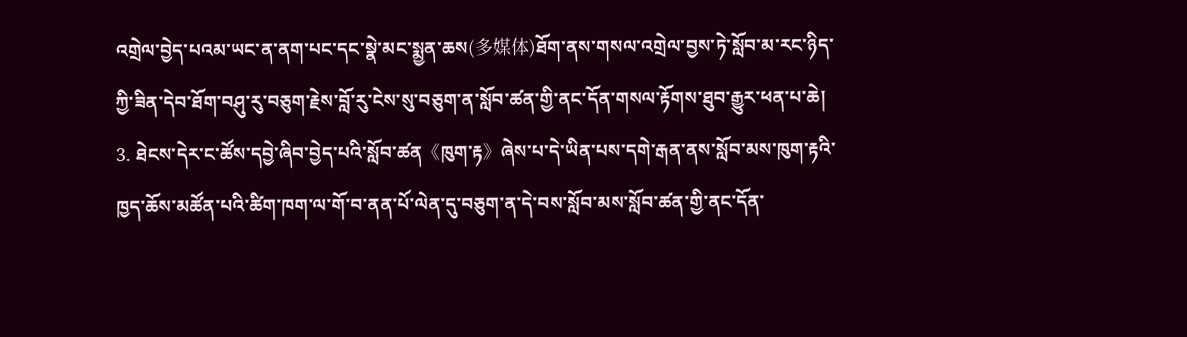འགྲེལ་བྱེད་པའམ་ཡང་ན་ནག་པང་དང་སྣེ་མང་སྨྱན་ཆས(多媒体)ཐོག་ནས་གསལ་འགྲེལ་བྱས་ཏེ་སློབ་མ་རང་ཉིད་ཀྱི་ཟིན་དེབ་ཐོག་བཤུ་རུ་བཅུག་རྗེས་བློ་རུ་ངེས་སུ་བཅུག་ན་སློབ་ཚན་གྱི་ནང་དོན་གསལ་རྟོགས་ཐུབ་རྒྱུར་ཕན་པ་ཆེ།
3. ཐེངས་དེར་ང་ཚོས་དབྱེ་ཞིབ་བྱེད་པའི་སློབ་ཚན《ཁུག་རྟ》ཞེས་པ་དེ་ཡིན་པས་དགེ་རྒན་ནས་སློབ་མས་ཁུག་རྟའི་ཁྱད་ཆོས་མཚོན་པའི་ཚིག་ཁག་ལ་གོ་བ་ནན་པོ་ལེན་དུ་བཅུག་ན་དེ་བས་སློབ་མས་སློབ་ཚན་གྱི་ནང་དོན་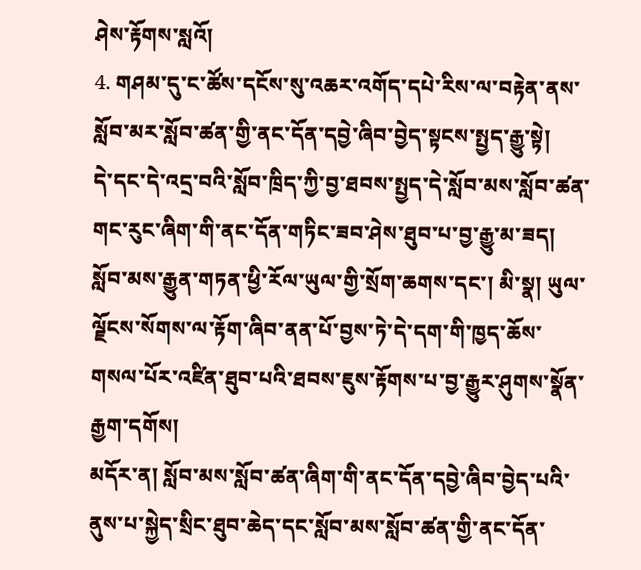ཤེས་རྟོགས་སླའོ།
4. གཤམ་དུ་ང་ཚོས་དངོས་སུ་འཆར་འགོད་དཔེ་རིས་ལ་བརྟེན་ནས་སློབ་མར་སློབ་ཚན་གྱི་ནང་དོན་དབྱེ་ཞིབ་བྱེད་སྟངས་སྤྱད་རྒྱུ་སྟེ།
དེ་དང་དེ་འདྲ་བའི་སློབ་ཁྲིད་ཀྱི་བྱ་ཐབས་སྤྱད་དེ་སློབ་མས་སློབ་ཚན་གང་རུང་ཞིག་གི་ནང་དོན་གཏིང་ཟབ་ཤེས་ཐུབ་པ་བྱ་རྒྱུ་མ་ཟད། སློབ་མས་རྒྱུན་གཏན་ཕྱི་རོལ་ཡུལ་གྱི་སྲོག་ཆགས་དང་། མི་སྣ། ཡུལ་ལྗོངས་སོགས་ལ་རྟོག་ཞིབ་ནན་པོ་བྱས་ཏེ་དེ་དག་གི་ཁྱད་ཆོས་གསལ་པོར་འཛིན་ཐུབ་པའི་ཐབས་ཇུས་རྟོགས་པ་བྱ་རྒྱུར་ཤུགས་སྣོན་རྒྱག་དགོས།
མདོར་ན། སློབ་མས་སློབ་ཚན་ཞིག་གི་ནང་དོན་དབྱེ་ཞིབ་བྱེད་པའི་ནུས་པ་སྐྱེད་སྲིང་ཐུབ་ཆེད་དང་སློབ་མས་སློབ་ཚན་གྱི་ནང་དོན་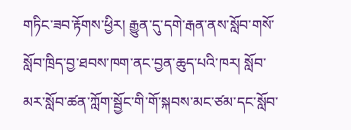གཏིང་ཟབ་རྟོགས་ཕྱིར། རྒྱུན་དུ་དགེ་རྒན་ནས་སློབ་གསོ་སློབ་ཁྲིད་བྱ་ཐབས་ཁག་ནང་བྱན་ཆུད་པའི་ཁར། སློབ་མར་སློབ་ཚན་ཀློག་སྦྱོང་གི་གོ་སྐབས་མང་ཙམ་དང་སློབ་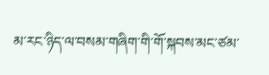མ་རང་ཉིད་ལ་བསམ་གཞིག་གི་གོ་སྐབས་མང་ཙམ་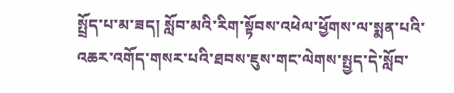སྤྲོད་པ་མ་ཟད། སློབ་མའི་རིག་སྟོབས་འཕེལ་ཕྱོགས་ལ་སྨན་པའི་འཆར་འགོད་གསར་པའི་ཐབས་ཇུས་གང་ལེགས་སྤྱད་དེ་སློབ་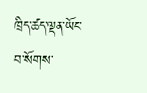ཁྲིད་ཚད་ལྡན་ཡོང་བ་སོགས་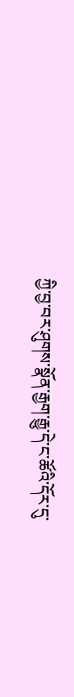ཀྱི་བྱ་བར་ཤུགས་སྣོན་རྒྱག་རྒྱུ་དེ་ང་ཚོའི་དོར་དུ་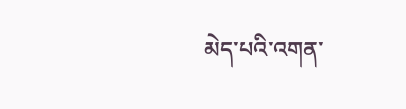མེད་པའི་འགན་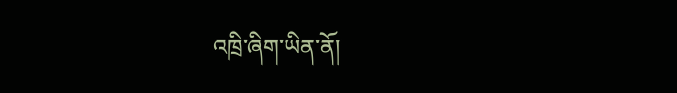འཁྲི་ཞིག་ཡིན་ནོ།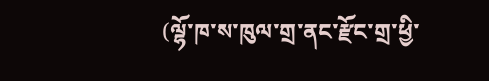(ལྷོ་ཁ་ས་ཁུལ་གྲ་ནང་རྫོང་གྲ་ཕྱི་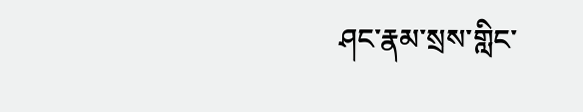ཤང་རྣམ་སྲས་གླིང་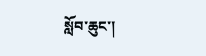སློབ་ཆུང་།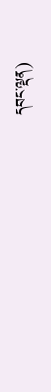དབང་ལྡན)